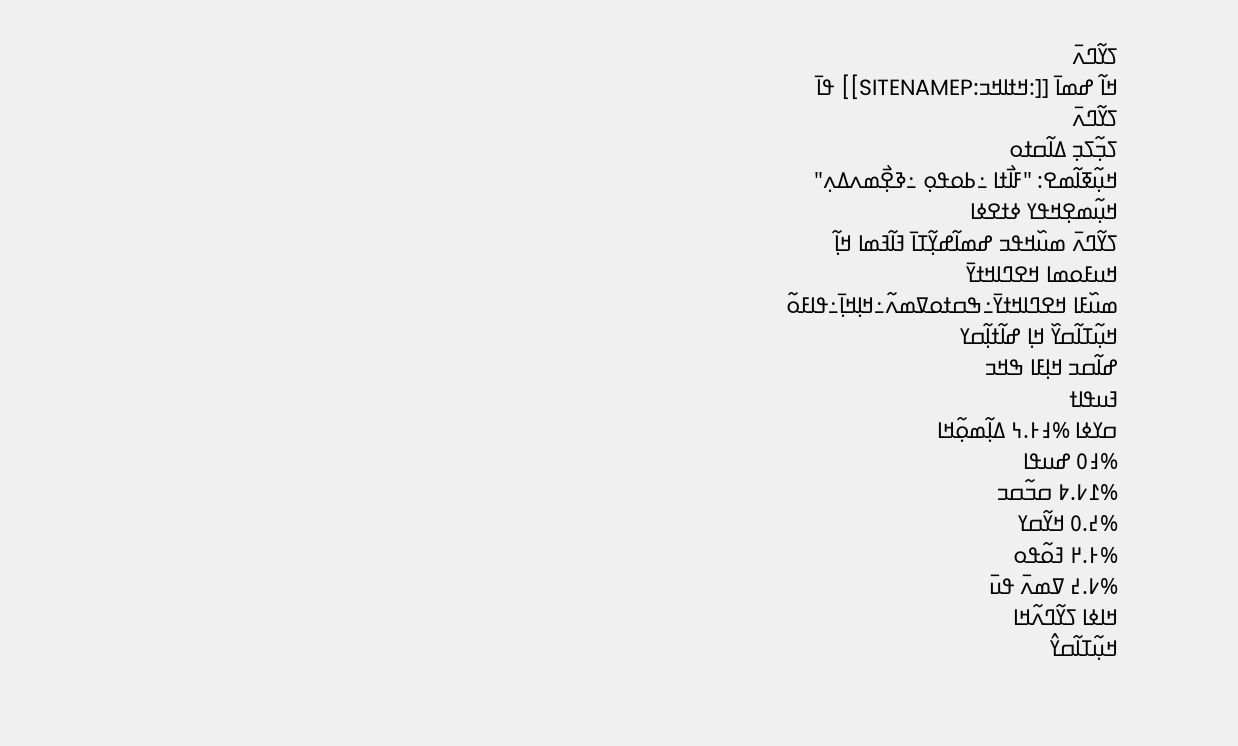ߖߌ߬ߣߍ߫
ߞߊ߬ ߝߘߊ߫ [[:ߞߙߊߞߏ:SITENAMEP]] ߟߊ߫
ߖߌ߬ߣߍ߫
ߖߏ߲߬ߖߏ߲ ߡߊ߬ߛߙߋ
ߞߎ߲߬ߧߊ߬ߘߐ: "ߓߊ߯ߙߊ ߸ߕߋߟߋ߲ ߸ߢߐ߲߯ߘߍߡߍ߲"
ߞߎ߲߬ߘߐ߲ߞߟߌ ߦߙߐߦߊ
ߖߌ߬ߣߍ߫ ߘߎ߰ߞߟߏ ߝߘߊ߬ߝߌ߲߬ߠߊ߫ ߔߊ߬ߔߘߊ ߞߊ߲߬
ߞߎߓߋߘߊ ߞߐߣߊߞߙߌ߫
ߘߎ߰ߓߊ ߞߐߣߊߞߙߌ߫߸ߒߛߙߋߜߘߍ߬߸ߞߊ߲ߞߊ߲߫߸ߟߊߓߋ߬
ߞߎ߲߬ߠߊ߬ߛߌ߰ ߞߊ߲ ߝߊ߬ߙߊ߲߬ߛߌ
ߝߊ߬ߛߏ ߞߊ߲ߓߊ ߒߞߏ
ߔߎߟߊߙ
ߛߌߦߊ %߃߅.߆ ߡߊ߲߬ߘߋ߲߬ߞߊ
%߃߀ ߝߎߟߊ
%߁߇.߈ ߛߏ߬ߛߏ
%߄.߀ ߞߌ߬ߛߌ
%߅.߂ ߔߋ߬ߟߋ
%߇.߄ ߜߘߍ߫ ߟߎ߫
ߞߊߦߊ ߖߌ߬ߣߍ߬ߞߊ
ߞߎ߲߬ߠߊ߬ߛߌ߮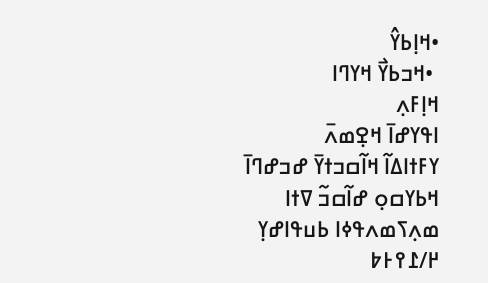•ߞߊ߲ߕߌ߮
 •ߞߏߕߌ߯ ߞߌߣߊ
ߞߊ߲ߓߍ߲
ߊߟߌߝߊ߫ ߞߐ߲ߘߍ߫
ߌߓߙߊߡߊ߬ ߞߊ߬ߛߏߙߌ߫ ߝߏߝߣߊ߫
ߞߕߌߛߋ߲ ߝߊ߬ߛߏ߬ ߜߙߊ
ߘߍ߲ߖߘߍߟߦߊ ߕߎߟߊߝߌ߲ ߂/߁߉߅߈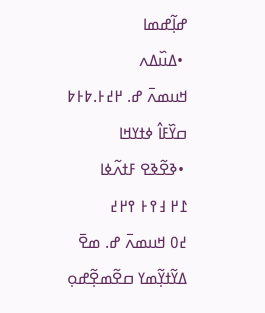ߝߊ߲߬ߝߘߊ
 •ߡߎ߰ߡߍ
ߞߎߘߍ߫ ߝ. ߂߄߅.߈߅߈
ߛߌ߰ߓߊ߮ ߦߙߌߞߊ
 •ߢߐ߬ߢߐ ߓߙߍ߬ߦߊ
߁߂ ߃߉߅ ߉߂߄
߄߀ ߞߎߘߍ߫ ߝ. ߘߐ߫
ߡߌ߬ߙߌ߲߬ߘߌ ߛߐ߬ߘߐ߲߬ߝߋ߲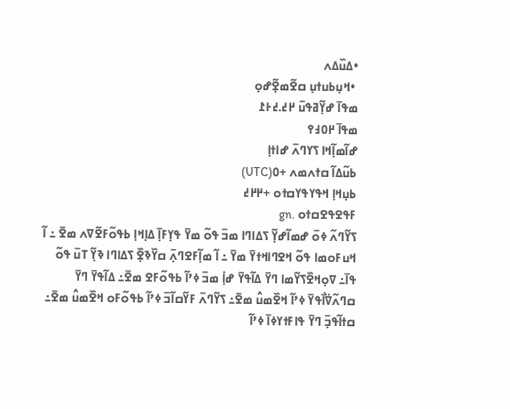•ߡߎ߰ߡߍ
 •ߞߎ߲ߕߎߙߎ߲ ߛߐ߬ߘߐ߲߬ߝߋ߲
ߘߟߊ߫ ߝߌ߲߬ߥߟߎ߫ ߂߄.߄߅߁
ߘߟߊ߫ ߂߀߃߉
ߝߊ߬ߘߊ߲߬ߞߊ ߖߌߣߍ߫ ߝߊߙߊ߲
ߕߎ߬ߡߊ߬ ߛߙߍߘߍ +߀(UTC)
ߕߎ߲ߞߊ߲ ߞߟߌߟߌߛߙߋ +߂߂߄
ߓߟߐߟߐߛߙߋ .gn
ߖߌ߬ߣߍ߬ ߦߋ߫ ߝߘߊ߬ߝߌ߲߬ ߖߡߊߣߊ ߘߏ߫ ߟߋ߬ ߘߌ߫ ߟߌ߲ߓߊ߲߫ ߡߊ߲ߞߊ߲ ߕߟߋ߬ߓߐ߬ߜߍ ߘߐ߫ ߸ ߊ߬ ߞߎߓߋߘߊ ߟߋ߬ ߞߐߣߊߞߙߌ߫ ߘߌ߫ ߸ ߊ߬ ߘߊ߲߬ߓߐߣߍ߲߫ ߛߌ߰ߢߐ߲߰ ߖߡߊߣߊ ߢߌ߲߬ ߠߎ߫ ߟߋ߬ ߟߊ߫߸ ߜߋ߲ߞߐ߰ߖߌ߬ߘߊ ߣߌ߫ ߡߊ߬ߟߌ߫ ߝߊ߲߭ ߘߏ߫ ߦߴߊ߬ ߕߟߋ߬ߓߐ ߘߐ߫߸ ߡߊ߬ߟߌ߫ ߣߌ߫ ߛߣߍ߬ߜ߭ߊ߯ߟߌ߫ ߦߴߊ߬ ߞߐ߰ߘߎ߮ ߘߐ߫߸ ߖߌ߬ߣߍ߫ ߓߌ߬ߛߊ߬ߏ߫ ߦߴߊ߬ ߕߟߋ߬ߓߋ ߞߐ߰ߘߎ߮ ߘߐ߫߸ ߛߙߊ߬ߟߏ߲߫ ߣߌ߫ ߟߊߓߙߌߦߊ߫ ߦߴߊ߬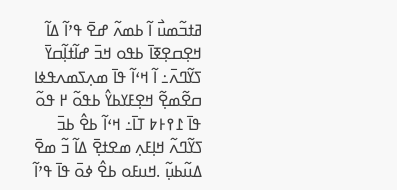ߥߙߏ߬ߘߎ߯ ߊ߬ ߕߘߍ߬ ߝߐ߫ ߟߴߊ߬ ߡߊ߬ ߞߐ߲ߛߐ߲ߧߊ߫ ߕߟߋ ߞߏ߫ ߝߊ߬ߙߊ߲߬ߛߌ߫ ߖߌ߬ߣߍ߫߸ ߊ߬ ߞߵߊ߬ ߟߊ߫ ߘߍ߲ߖߘߍߟߦߊ ߛߐ߬ߘߐ߲߬ ߞߐ߲ߓߌߕߌ߮ ߕߟߋ߬ ߂ ߟߋ߬ ߟߊ߫ ߁߉߅߈ ߠߊ߫߸ ߞߵߊ߬ ߕߐ߮ ߕߏ߫ ߖߌ߬ߣߍ߬ ߞߊ߲ߓߍ߲ ߘߐߙߐ߲߫ ߡߊ߬ ߏ߬ ߘߐ߫ ߡߎ߬ߕߎ߲߬ .ߞߎߓߋ ߕߐ߮ ߦߋ߫ ߟߊ߫ ߟߴߊ߬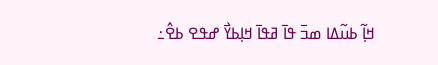ߞߊ߲߬ ߕߎ߬ߡߊ ߘߏ߫ ߟߊ߫ ߥߟߊ߫ ߞߊ߲ߕߌ߯ ߝߟߐ ߕߐ߮߸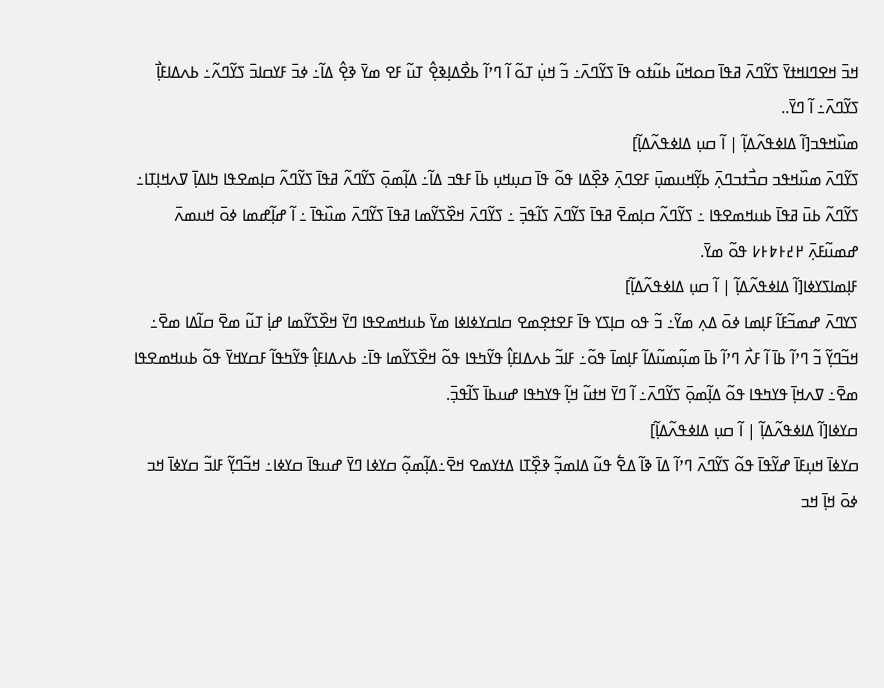ߞߏ߫ ߞߐߣߊߞߙߌ߫ ߖߌ߬ߣߍ߫ ߥߟߊ߫ ߛߋߞߎ߬ ߕߎ߬ߙߋ ߟߊ߫ ߖߌ߬ߣߍ߫߸ ߏ߬ ߞߎ߲߭ ߠߋ߬ ߊ߬ ߣߴߊ߬ ߕߐ߯ߡߊ߲ߢߐ߲߮ ߠߎ߬ ߓߐ ߘߌ߫ ߢߐ߲߮ ߡߊ߬߸ ߦߏ߫ ߓߌߛߊߏ߫ ߖߌ߬ߣߍ߬߸ ߕߍߡߊߓߊ߲߯ ߖߌ߬ߣߍ߫߸ ߊ߬ ߣߌ߫..
ߘߎ߰ߞߟߏ[ߊ߬ ߡߊߦߟߍ߬ߡߊ߲߬ | ߊ߬ ߛߎ߲ ߡߊߦߟߍ߬ߡߊ߲߬]
ߖߌ߬ߣߍ߫ ߘߎ߰ߞߟߏ ߛߏ߯ߙߏߣߍ߲߫ ߕߌ߲߬ߞߎߘߎ߲߫ ߓߐߣߍ߲߫ ߢߐ߲߰ߡߊ ߟߋ߬ ߟߊ߫ ߛߎ߲ߞߎ߲ ߕߊ߫ ߓߟߏ ߡߊ߬߸ ߡߊ߲߬ߘߋ߲߫ ߖߌ߬ߣߍ߬ ߥߟߊ߫ ߖߌ߬ߣߍ߬ ߛߊ߲ߘߐߟߊ ߤߊߡߊ߲߫ ߜߍߞߊ߲ߠߊ߸ ߖߌ߬ߣߍ߬ ߕߎ߫ ߥߟߊ߫ ߕߎߞߘߐߟߊ ߸ ߖߌ߬ߣߍ߬ ߛߊ߲ߘߐ߫ ߥߟߊ߫ ߖߌ߬ߣߍ߫ ߖߊ߬ߟߏ߲߫ ߸ ߖߌ߬ߣߍ߫ ߞߐ߰ߖߌ߬ߘߊ ߥߟߊ߫ ߖߌ߬ߣߍ߫ ߘߎ߰ߟߊ߫ ߸ ߊ߬ ߝߊ߲߬ߝߘߊ ߦߋ߫ ߞߎߘߍ߫ ߝߘߎ߬ߓߍ߲߫ ߂߄߅߈߅߇ ߟߋ߬ ߘߌ߫.
ߓߊ߲ߘߊߖߌߦߊ[ߊ߬ ߡߊߦߟߍ߬ߡߊ߲߬ | ߊ߬ ߛߎ߲ ߡߊߦߟߍ߬ߡߊ߲߬]
ߖߌߣߍ߫ ߝߘߏ߬ߓߊ߬ ߓߊ߲ߘߊ ߦߋ߫ ߡߍ߲ ߘߌ߬߸ ߏ߬ ߟߋ ߛߊ߲ߖߌ ߟߊ߫ ߓߐߙߐ߲ߘߐ ߛߊߛߌߦߊߦߊ ߘߌ߫ ߕߎߞߘߐߟߊ ߣߌ߫ ߞߐ߰ߖߌ߬ߘߊ ߝߊ߲߭ ߠߎ߬ ߘߐ߫ ߛߊ߬ߡߊ ߘߐ߫߸ ߞߏ߬ߣߌ߲߬ ߏ߬ ߣߴߊ߬ ߕߊ߫ ߊ߬ ߓߍ߯ ߣߴߊ߬ ߕߊ߫ ߘߎ߲߬ߘߎ߬ߡߊ߬ ߓߊ߲ߘߊ߫ ߟߋ߬߸ ߓߊߏ߬ ߕߍߡߊߓߊ߲߮ ߟߌ߬ߤߟߊ ߟߋ߬ ߞߐ߰ߖߌ߬ߘߊ ߟߊ߫߸ ߕߍߡߊߓߊ߲߮ ߟߌ߬ߤߟߊ߬ ߓߛߌߞߌ߫ ߟߋ߬ ߕߎߞߘߐߟߊ ߘߐ߫߸ ߜߍߞߊ߲߫ ߟߌߤߟߊ ߟߋ߬ ߡߊ߲߬ߘߋ߲߫ ߖߌ߬ߣߍ߫߸ ߊ߬ ߣߌ߫ ߞߙߎ߬ ߞߊ߲߬ ߟߌߤߟߊ ߝߎߕߊ߫ ߖߊ߬ߟߏ߲߫.
ߛߌߦߊ[ߊ߬ ߡߊߦߟߍ߬ߡߊ߲߬ | ߊ߬ ߛߎ߲ ߡߊߦߟߍ߬ߡߊ߲߬]
ߛߌߦߊ߫ ߞߎ߲ߓߊ߫ ߝߌ߬ߟߊ߫ ߟߋ߬ ߖߌ߬ߣߍ߫ ߣߴߊ߬ ߡߊ߫ ߢߊ߬ ߡߐ߱ ߟߎ߬ ߡߊߘߏ߲߬ ߢߐ߲߰ߠߊ ߡߙߌߘߐ ߞߐ߫߸ߡߊ߲߬ߘߋ߲߬ ߛߌߦߊ ߣߌ߫ ߝߎߟߊ߫ ߛߌߦߊ߸ ߞߏ߬ߣߌ߲߬ ߓߊߏ߬ ߛߌߦߊ߫ ߞߏ ߦߋ߫ ߞߊ߲߫ ߞߏ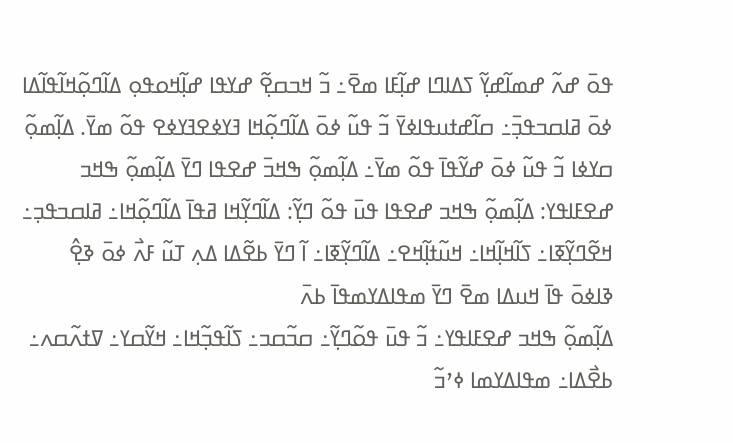ߟߋ߫ ߝߍ߬ ߝߘߊ߬ߝߌ߲߬ ߖߡߊߣߊ ߝߊ߲߬ߓߊ ߘߐ߫߸ ߏ߬ ߞߏߛߐ߲߬ ߝߌߟߊ ߝߊ߲߬ߞߋߟߋ߲ ߡߊ߬ߣߋ߲߬ߞߊ߬ߟߊ߬ߡߊ ߦߋ߫ ߥߊߛߏߟߏ߲߫߸ ߛߊ߬ߝߙߎߟߊߦߌ߫ ߏ߬ ߟߎ߬ ߦߋ߫ ߡߊ߬ߣߋ߲߬ߞߊ ߔߌߦߐߔߌߦߐ ߟߋ߬ ߘߌ߫. ߡߊ߲߬ߘߋ߲߬ ߛߌߦߊ ߏ߬ ߟߎ߬ ߦߋ߫ ߝߌ߬ߟߊ߫ ߟߋ߬ ߘߌ߫߸ ߡߊ߲߬ߘߋ߲߬ ߒߞߏ߫ ߝߐߟߊ ߣߌ߫ ߡߊ߲߬ߘߋ߲߬ ߒߞߏ ߝߐߓߊߟߌ: ߡߊ߲߬ߘߋ߲߬ ߒߞߏ ߝߐߟߊ ߟߎ߫ ߟߋ߬ ߣߌ߲߬: ߡߊ߬ߣߌ߲߬ߞߊ ߥߟߊ߫ ߡߊ߬ߣߋ߲߬ߞߊ߸ ߥߊߛߏߟߏ߲߸ ߞߐ߬ߣߌ߲߬ߧߊ߸ ߖߊ߬ߞߊ߲߬ߞߊ߸ ߞߎ߬ߙߊ߲߬ߞߐ߸ ߡߊ߬ߣߌ߲߬ߧߊ߸ ߊ߬ ߣߌ߫ ߕߐ߬ߡߊ ߡߍ߲ ߠߎ߬ ߓߍ߯ ߦߋ߫ ߢߐ߲߮ ߢߊߦߋ߫ ߟߊ߫ ߞߎߡߊ ߘߐ߫ ߣߌ߫ ߘߟߊߡߌߘߟߊ߫ ߕߍ߫
ߡߊ߲߬ߘߋ߲߬ ߒߞߏ ߝߐߓߊߟߌ߸ ߏ߬ ߟߎ߫ ߟߋ߬ߣߌ߲߬߸ ߛߏ߬ߛߏ߸ ߖߊ߬ߟߏ߲߬ߞߊ߸ ߞߌ߬ߛߌ߸ ߜߙߍ߬ߛߍ߸ ߕߐ߯ߡߊ߸ ߘߟߊߡߌߘߊ ߦߴߏ߬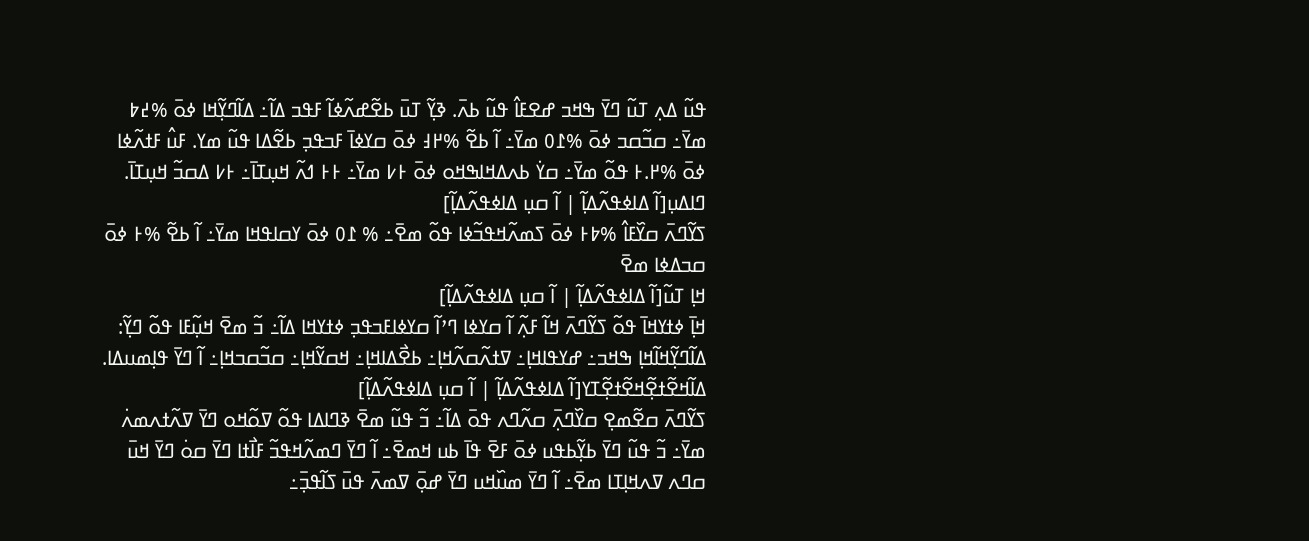ߟߎ߬ ߡߍ߲ ߠߎ߬ ߣߌ߫ ߒߞߏ ߝߐߓߊ߮ ߟߎ߬ ߕߍ߫. ߢߌ߲߬ ߠߎ߫ ߕߐ߬ߝߍ߬ߦߊ߬ ߓߟߏ ߡߊ߬߸ ߡߊ߬ߣߌ߲߬ߞߊ ߦߋ߫ %߄߈ ߘߌ߫߸ ߛߏ߬ߛߏ ߦߋ߫ %߁߀ ߘߌ߫߸ ߊ߬ ߕߐ߬ %߂߃ ߦߋ߫ ߛߌߦߊ߫ ߓߏߟߏ߲ ߕߐ߬ߡߊ ߟߎ߬ ߘߌ. ߓߎ߮ ߓߙߍ߬ߦߊ ߦߋ߫ %߂.߅ ߟߋ߬ ߘߌ߫߸ ߛߌ߭ ߕߍߡߞߊߒߞߋ ߦߋ߫ ߅߇ ߘߌ߫߸ ߅߅ ߗߍ߬ ߞߎ߲ߠߊ߫߸ ߅߇ ߡߛߏ߬ ߞߎ߲ߠߊ߫.
ߣߊߡߎ߲[ߊ߬ ߡߊߦߟߍ߬ߡߊ߲߬ | ߊ߬ ߛߎ߲ ߡߊߦߟߍ߬ߡߊ߲߬]
ߖߌ߬ߣߍ߫ ߛߌ߰ߓߊ߮ %߈߅ ߦߋ߫ ߖߘߍ߬ߞߟߏ߬ߦߊ ߟߋ߬ ߘߐ߫߸ % ߁߀ ߦߋ߫ ߌߛߊߟߞߊ ߘߌ߫߸ ߊ߬ ߕߐ߬ %߅ ߦߋ߫ ߛߏߡߦߊ ߘߐ߫
ߞߊ߲ ߠߎ߬[ߊ߬ ߡߊߦߟߍ߬ߡߊ߲߬ | ߊ߬ ߛߎ߲ ߡߊߦߟߍ߬ߡߊ߲߬]
ߞߊ߲߫ ߦߙߌߞߊ߫ ߟߋ߬ ߖߌ߬ߣߍ߫ ߞߊ߬ ߓߍ߲߬ ߊ߬ ߛߌߦߊ ߣߴߊ߬ ߛߌߦߊߓߏߟߏ߲ ߦߙߌߞߊ ߡߊ߬߸ ߏ߬ ߘߐ߫ ߞߎ߲߬ߓߊ ߟߋ߬ ߣߌ߲߬: ߡߊ߬ߣߌ߲߬ߞߊ߬ߞߊ߲ ߒߞߏ߸ ߝߌߟߊߞߊ߲߸ ߜߙߍ߬ߛߍ߬ߞߊ߲߸ ߕߐ߯ߡߊߞߊ߲߸ ߞߛߌ߬ߞߊ߲߸ ߛߏ߬ߛߏߞߊ߲߸ ߊ߬ ߣߌ߫ ߟߊ߲ߘߎߡߊ.
ߡߊ߬ߞߐ߬ߙߐ߲߬ߞߐ߬ߙߐ߲߬ߠߌ[ߊ߬ ߡߊߦߟߍ߬ߡߊ߲߬ | ߊ߬ ߛߎ߲ ߡߊߦߟߍ߬ߡߊ߲߬]
ߖߌ߬ߣߍ߫ ߛߐ߬ߘߐ߲ ߛߌ߰ߣߍ߲߫ ߛߍ߬ߣߍ ߟߋ߫ ߡߊ߬߸ ߏ߬ ߟߎ߬ ߘߐ߫ ߢߣߊߡߊ ߟߋ߬ ߜߋ߬ߞߋ ߣߌ߫ ߜߍ߬ߙߍߘߍ߭ ߘߌ߫߸ ߏ߬ ߟߎ߬ ߣߌ߫ ߕߌ߲߬ߕߟߎ ߦߋ߫ ߓߐ߫ ߟߊ߫ ߕߎ ߞߘߐ߫߸ ߊ߬ ߣߌ߫ ߣߘߍ߬ߞߟߏ߬ ߓߊ߯ߙߊ ߣߌ߫ ߛߋ߭ ߣߌ߫ ߞߎ߫ ߛߣߍ ߜߍߞߊ߲ߠߊ ߘߐ߫߸ ߊ߬ ߣߌ߫ ߘߎ߰ߞߎ ߣߌ߫ ߝߋ߲߫ ߜߘߍ߫ ߟߎ߫ ߖߊ߬ߟߏ߲߫߸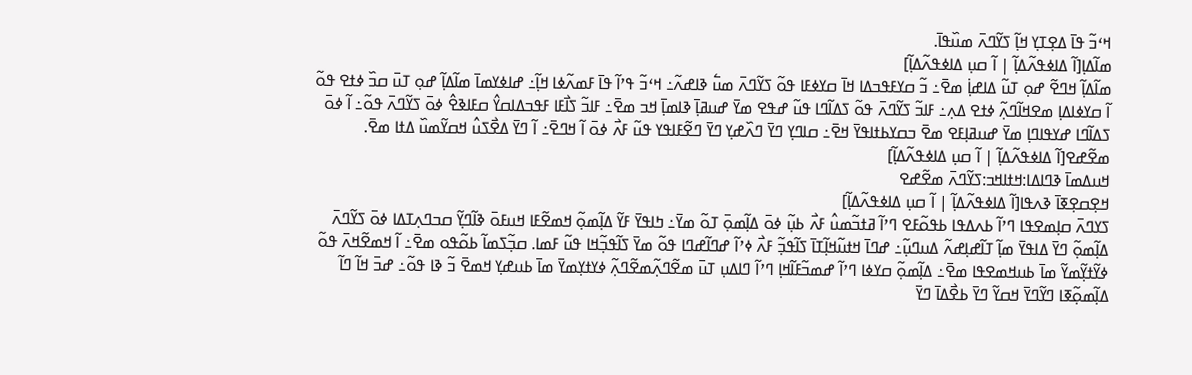ߞߵߏ߬ ߟߊ߫ ߡߐ߲ߠߌ߲ ߞߊ߲߬ ߖߌ߬ߣߍ߫ ߘߎ߰ߟߊ߫.
ߘߊ߬ߡߊ߲[ߊ߬ ߡߊߦߟߍ߬ߡߊ߲߬ | ߊ߬ ߛߎ߲ ߡߊߦߟߍ߬ߡߊ߲߬]
ߘߊ߬ߡߊ߲߬ ߞߣߐ߬ ߝߋ߲ ߠߎ߬ ߡߊߝߊ߲߭ ߘߐ߫߸ ߏ߬ ߛߌߓߟߏߡߊ ߞߊ߫ ߛߌߦߓߊ ߟߋ߬ ߖߌ߬ߣߍ߫ ߘߎ߱ ߢߊߝߍ߬߸ ߞߵߏ߬ ߟߴߊ߬ ߟߊ߫ ߓߘߍ߬ߦߊ ߞߊ߲߬߸ ߝߊߦߌߘߊ߫ ߘߊ߬ߡߊ߲߬ ߝߋ߲ ߠߎ߫ ߛߏ߰ ߦߙߐ ߟߋ߬ ߊ߬ ߛߌߦߊߡߊ߲ ߘߐߞߊ߬ߣߍ߲߬ ߦߙߐ ߡߍ߲߸ ߓߊߏ߬ ߖߌ߬ߣߍ߫ ߟߋ߬ ߖߡߊ߬ߣߊ ߟߎ߬ ߝߟߐ ߘߌ߫ ߝߎߥߊ߲߫ ߢߊߘߊ߲߫ ߞߏ ߘߐ߫߸ ߓߊߏ߬ ߖߊ߯ߓߊ ߓߟߏߡߊߛߌ߮ ߛߓߊߢߐ߮ ߦߋ߫ ߖߌ߬ߣߍ߫ ߟߋ߬߸ ߊ߬ ߦߋ߫ ߖߡߊ߬ߣߊ ߝߌߟߊߣߊ߲ ߘߌ߫ ߝߎߥߊ߲ߓߐ ߘߐ߫ ߏߛߌߕߙߊߟߌ߫ ߞߐ߫߸ ߛߊߣߌ߲ ߣߌ߫ ߣߍ߰ߝߌ߲ ߣߌ߫ ߣߐ߬ߓߊߟߌ ߟߎ߬ ߓߍ߯ ߦߋ߫ ߊ߬ ߞߣߐ߫߸ ߊ߬ ߣߌ߫ ߡߐ߯ߖߎ߮ ߞߛߌ߬ߘߎ߰ ߡߙߊ ߘߐ߫.
ߘߐ߬ߝߐ[ߊ߬ ߡߊߦߟߍ߬ߡߊ߲߬ | ߊ߬ ߛߎ߲ ߡߊߦߟߍ߬ߡߊ߲߬]
ߞߎߡߘߊ߫ ߢߣߊߡߊ:ߞߙߊߞߏ:ߖߌ߬ߣߍ߫ ߘߐ߬ߝߐ
ߞߐ߲ߛߐ߲ߧߊ߫ ߢߍߟߊ[ߊ߬ ߡߊߦߟߍ߬ߡߊ߲߬ | ߊ߬ ߛߎ߲ ߡߊߦߟߍ߬ߡߊ߲߬]
ߖߌߣߍ߫ ߛߊ߲ߘߐߟߊ ߣߴߊ߬ ߕߍߡߟߊ ߕߟߋ߬ߓߐ ߣߴߊ߬ ߥߙߏ߬ߘߎ߮ ߓߍ߯ ߕߎ߲߬ ߦߋ߫ ߡߊ߲߬ߘߋ߲߫ ߠߋ߬ ߘߌ߫߸ ߤߊߟߌ߫ ߓߌ߬ ߡߊ߲߬ߘߋ߲߬ ߞߘߐ߬ߓߊ ߞߎߓߋ߫ ߢߊ߬ߣߌ߲߬ ߛߏߣߍ߲ߠߡߊ ߦߋ߫ ߖߌ߬ߣߍ߫ ߡߊ߲߬ߘߋ߲߬ ߣߌ߫ ߡߊߟߌ߫ ߘߊ߲߬ ߠߊ߬ߝߊ߲ߝߍ߬ ߡߎߣߎ߲߬߸ ߝߣߊ߫ ߞߙߎ߬ߞߊ߲߬ߠߊ߫ ߖߊ߬ߟߏ߲߬ ߓߍ߯ ߦߴߊ߬ ߝߣߊ߬ߝߣߊ ߟߋ߬ ߘߌ߫ ߖߊ߬ߟߏ߲߬ߞߊ ߟߎ߬ ߓߘߊ. ߛߏ߲߬ߖߘߊ߬ ߕߋ߬ߟߋ ߘߐ߫߸ ߊ߬ ߞߘߐ߬ߞߍ߫ ߟߋ߬ ߦߌ߬ߙߌ߲߬ߘߌ߬ ߘߊ߫ ߕߎߞߘߐߟߊ ߘߐ߫߸ ߡߊ߲߬ߘߋ߲߬ ߛߌߦߊ ߣߴߊ߬ ߝߘߏ߬ߓߊ߬ߞߊ߲ ߣߴߊ߬ ߣߊߡߎ߲ ߠߎ߫ ߘߐ߬ߣߍ߲߬ߘߐ߬ߣߍ߲߬ ߦߌߙߌ߲ߘߌ߫ ߘߊ߫ ߕߎߝߌ߲ ߞߘߐ߫ ߏ߬ ߢߊ ߟߋ߬߸ ߝߏ߫ ߞߊ߬ ߣߊ߬ ߡߊ߲߬ߘߋ߲߬ߧߊ ߣߌ߬ߣߌ߫ ߞߛߌ߬ ߣߌ߫ ߕߐ߯ߡߊ߫ ߣߌ߫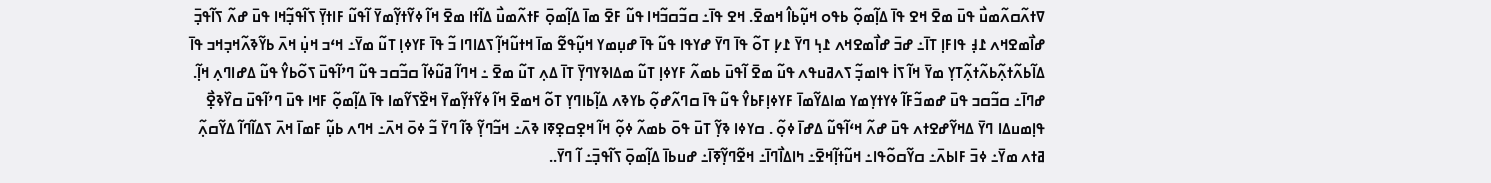ߜߙߍ߬ߛߍ߬ߘߎ߯ ߟߎ߫ ߘߐ߫ ߞߐ ߟߊ߫ ߡߊ߲߬ߘߋ߲߬ ߕߟߋ ߞߎ߲߬ߕߊ߮ ߞߘߐ߫. ߞߐ ߟߊ߫߸ ߛߏ߬ߛߏ߬ߞߊ ߟߎ߬ ߓߐ߫ ߘߊ߫ ߡߊ߲߬ߘߋ߲߫ ߓߙߍ߬ߘߎ߯ ߡߊ߬ߙߊ ߘߐ߫ ߞߊ߬ ߦߌ߬ߙߌ߲߬ߘߌ߫ ߊ߬ߟߎ߬ ߓߊߙߌ߲߫ ߖߊ߬ߟߏ߲߬ߞߊ ߟߎ߫ ߝߍ߬ ߖߊ߬ߟߏ߲߫ ߝߊ߯ߘߐߞߍ ߁߃߲ ߟߊߓߊ߲ ߠߊ߫߸ ߝߏ߫ ߝߊ߯ߘߐߞߍ ߁߆߲ ߣߌ߫ ߁߇߲ ߠߋ߬ ߟߊ߫ ߣߌ߫ ߝߌߟߊ ߟߎ߬ ߟߊ߫ ߝߎ߲ߘߌ ߞߎ߲߬ߟߐ߬ ߘߊ߫ ߞߙߎ߬ߞߊ߲߬ ߖߡߊߣߊ ߏ߬ ߟߊ߫ ߓߌߦߊ߲ ߠߎ߬ ߘߌ߫߸ ߞߵߏ ߞߎ߲߭ ߞߍ߫ ߕߌ߬ߢߍ߬ߞߏ߲ߞߏ ߟߊ߫ ߡߊ߬ߕߍ߬ߙߍ߲߬ߕߍ߬ߙߍ߲߬ߠߌ߲ ߘߌ߫ ߞߊ߬ ߖߊ߭ ߟߊߘߏ߲߬ ߖߍߥߎߟߍ ߟߎ߬ ߘߐ߫ ߊ߬ߟߎ߫ ߕߘߍ߬ ߓߌߦߊ߲ ߠߎ߬ ߘߡߊߢߌߣߌ߲߫ ߠߊ߫ ߡߍ߲ ߠߎ߬ ߘߐ߫ ߸ ߞߣߊ߬ ߥߎ߬ߦߊ߬ ߛߏ߬ߛߏ ߟߎ߬ ߣߴߊ߬ߟߎ߫ ߖߋ߬ߕߌ߮ ߟߎ߬ ߡߝߊߣߍ߲ ߞߊ߲߬. ߝߣߊ߫߸ ߛߏ߬ߛߏ ߟߎ߫ ߝߘߏ߬ߓߊ߬ ߦߌߙߌ߲ߘߌ ߘߊߡߌ߬ߘߊ߫ ߓߌߦߊ߲ߓߕߌ߮ ߟߎ߬ ߟߊ߫ ߛߣߍ߬ߝߋ߲߬ ߕߌߢߍ ߡߊ߲߬ߕߊߣߌ߲ ߠߋ߬ ߞߘߐ߫ ߞߊ߬ ߦߌ߬ߙߌ߲߬ߘߌ߫ ߞߐ߰ߖߌ߬ߘߊ ߟߊ߫ ߡߊ߲߬ߘߋ߲߬ ߓߞߊ ߟߎ߫ ߣߴߊ߬ߟߎ߫ ߛߌ߰ߢߐ߲߯ ߟߊ߲ߘߎߡߊ ߣߌ߫ ߡߞߌ߬ߝߐߙߍ ߟߎ߫ ߝߍ߬ ߞߵߊ߬ߟߎ߬ ߡߝߊ߫ ߦߋ߲߬ . ߛߌߦߊ ߢߌ߲߬ ߠߎ߫ ߟߋ߫ ߕߘߍ߬ ߦߋ߲߬ ߞߊ߬ ߞߐ߲ߛߐ߲ߧߊ ߢߍ߫߸ ߞߏ߬ߣߌ߲߬ ߢߊ߬ ߣߌ߫ ߏ߬ ߦߋ߫ ߞߍ߫߸ ߞߣߍ ߕߎ߲߬ ߓߘߊ߫ ߞߍ߫ ߖߡߊ߬ߣߊ߬ ߡߌ߬ߛߍ߲߬ ߥߙߍ ߘߌ߫߸ ߦߏ߫ ߓߊߕߍ߫߸ ߛߌ߬ߛߋ߬ߟߊ߸ ߞߎ߬ߙߊ߲߬ߞߐ߫߸ ߤߊߡߊ߯ߣߊ߫߸ ߞߐ߬ߣߌ߲߬ߧߊ߫߸ ߝߎߕߊ߫ ߡߊ߲߬ߘߋ߲߫ ߖߊ߬ߟߏ߲߫߸ ߊ߬ ߣߌ߫..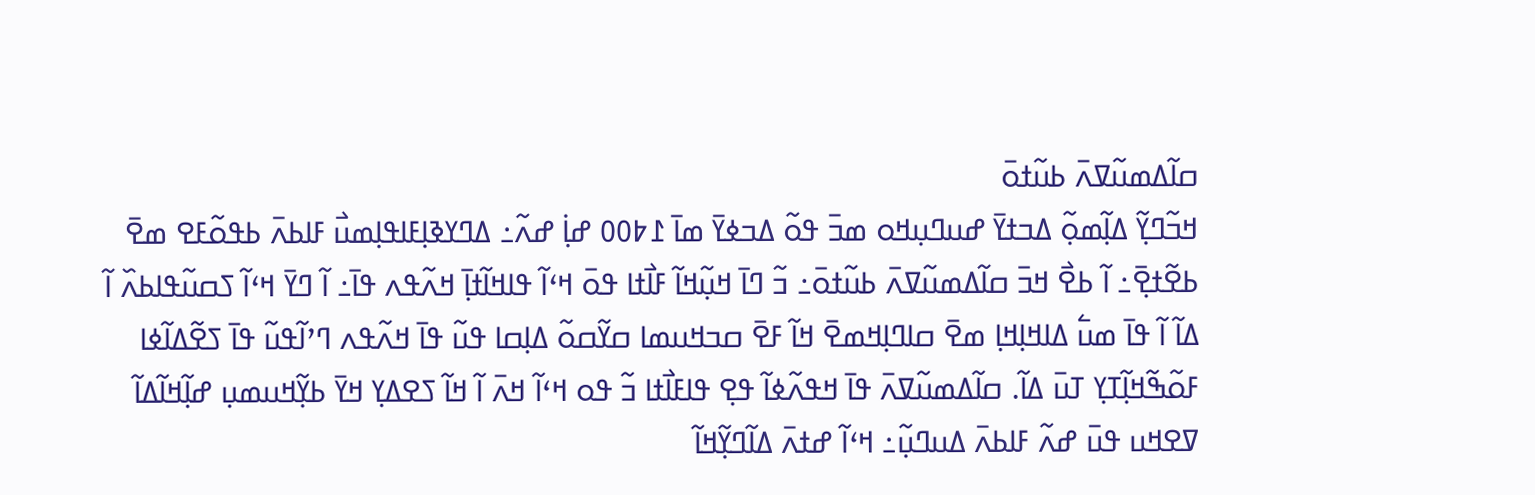ߛߊ߬ߡߘߎ߬ߜߍ߫ ߕߎ߬ߙߋ߫
ߞߏ߬ߣߌ߲߬ ߡߊ߲߬ߘߋ߲߬ ߡߏߙߌ߫ ߝߎߣߎ߲ߞߋ ߘߏ߫ ߟߋ߬ ߡߏߦߌ߫ ߘߊ߫ ߁߈߀߀ ߝߊ߲߭ ߝߍ߬߸ ߡߣߌߢߊ߲ߓߊߟߊ߲ߘߎ߯ ߓߊߕߍ߫ ߕߟߋ߬ߓߐ ߘߐ߫ ߕߐ߬ߙߐ߲߫߸ ߊ߬ ߕߐ߯ ߞߏ߫ ߛߊ߬ߡߘߎ߬ߜߍ߫ ߕߎ߬ߙߋ߫߸ ߏ߬ ߣߊ߫ ߞߎ߲߬ߞߊ߬ ߓߊ߯ߙߊ ߟߋ߫ ߞߵߊ߬ ߟߊߞߊ߬ߙߊ߲߫ ߞߍ߬ߟߍ ߟߊ߫߸ ߊ߬ ߣߌ߫ ߞߵߊ߬ ߖߛߎ߬ߟߊߕߍ߰ ߊ߬ ߡߊ߬ ߊ߬ ߟߊ߫ ߘߎ߱ ߡߊߞߊ߲ߞߊ߲ ߘߐ߫ ߛߊߣߊ߲ߞߘߐ߫ ߞߊ߬ ߓߐ߫ ߛߏߞߎߘߊ ߛߌ߬ߛߋ߬ ߡߊ߲ߛߊ ߟߎ߬ ߟߊ߫ ߞߍ߬ߟߍ ߣߴߊ߬ߟߎ߬ ߟߊ߫ ߖߐ߬ߡߊ߬ߦߊ ߓߋ߬ߒ߬ߞߊ߲߬ߠߌ߲ ߠߎ߫ ߡߊ߬. ߛߊ߬ߡߘߎ߬ߜߍ߫ ߟߊ߫ ߞߟߍ߬ߦߊ߬ ߟߐ߲ ߟߊߓߊ߯ߙߊ ߏ߬ ߟߋ ߞߵߊ߬ ߞߍ߫ ߊ߬ ߞߊ߬ ߖߐߡߌ߲ ߞߌ߫ ߕߌ߲߬ߞߎߘߎ߲ ߝߊ߲߬ߞߊ߬ߡߊ߬ ߜߐߞߎ ߟߎ߫ ߝߍ߬ ߓߊߕߍ߫ ߡߎߣߎ߲߬߸ ߞߵߊ߬ ߝߙߍ߫ ߡߊ߬ߣߌ߲߬ߞߊ߬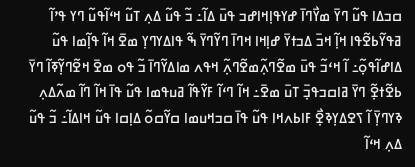ߛߏߡߊ ߟߎ߬ ߣߌ߫ ߘߌ߯ߣߊ߫ ߝߌߟߊ߲ߞߊߝߏ ߟߎ߫ ߡߊ߬߸ ߏ߬ ߟߎ߬ ߡߍ߲ ߠߎ߬ ߞߵߊ߬ߟߎ߬ ߣߌ ߟߴߊ߬ ߥߟߌ߬ߕߐ߬ߟߊ ߞߊ߲߬ ߞߏ߫ ߡߏߙߌ߫ ߝߊ߲ߞߊ ߞߣߊ߫ ߣߌ߬ߣߌ߫ ߒ߬ ߟߊߡߌߣߌ߲ ߘߐ߫ ߞߊ߬ ߟߊ߲߬ߘߊ ߟߎ߬ ߡߊߝߊ߬ߟߋ߲߬߸ ߊ߬ ߞߵߏ߬ ߟߎ߫ ߘߐ߬ߣߍ߲߬ߘߐ߬ߣߍ߲߬ ߞߟߍ ߘߊߡߌ߬ߣߊ߫ ߏ߬ ߟߋ ߘߐ߫ ߞߐ߬ߣߌ߲߬ߧߊ߬ ߣߌ߫ ߕߐ߬ߙߐ߲߬ ߣߌ߫ ߥߊߛߏߟߏ߲߫ ߠߎ߫ ߘߐ߫߸ ߞߊ߬ ߣߵߊ߬ ߓߌ߬ߟߊ߬ ߥߎߟߘߊ ߟߎ߬ ߟߊ߫ ߞߊ߬ ߣߊ߬ ߘߍ߬ߡߍ߲ ߢߌߣߌ߲߫ ߊ߬ ߖߐߡߌ߲ߢߐ߲߯ ߓߊߕߍߞߊ ߟߎ߬ ߟߊ߫ ߛߏߞߎߘߊ ߛߌ߬ߛߋ߬ ߡߊ߲ߛߊ ߟߎ߬ ߞߊߡߊ߬߸ ߏ߬ ߟߎ߬ ߡߍ߲ ߞߵߊ߬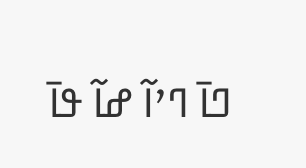ߣߊ߫ ߣߴߊ߬ ߝߊ߬ ߟߊ߫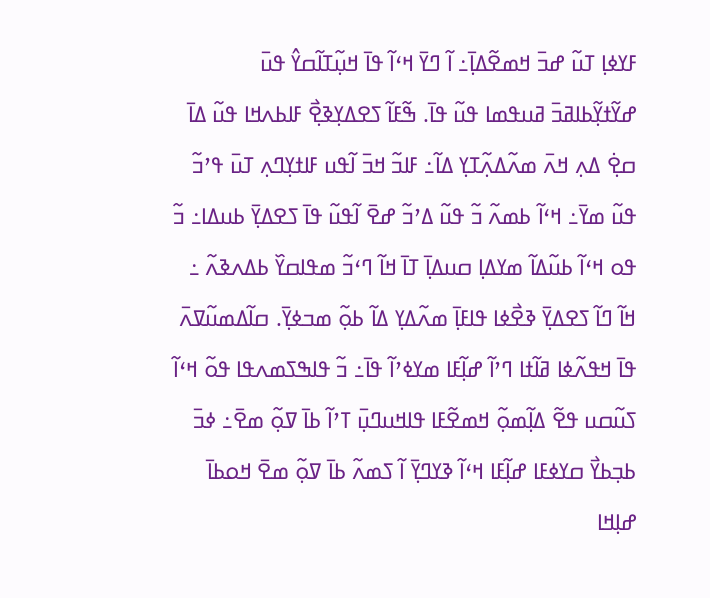ߓߌߦߊ߲ ߠߎ߬ ߝߏ߫ ߞߘߐ߬ߡߊ߲߫߸ ߊ߬ ߣߌ߫ ߞߵߊ߬ ߟߊ߫ ߞߎ߲߬ߠߊ߬ߛߌ߮ ߟߎ߫ ߝߌ߬ߙߌ߲߬ߕߊߥߏ߫ ߥߎߟߘߊ ߟߎ߬ ߟߊ߫. ߒ߬ߓߊ߬ ߖߐߡߌ߲ߢߐ߲߯ ߓߊߕߍߞߊ ߟߎ߬ ߡߊ߫ ߛߐ߲߭ ߡߍ߲ ߞߍ߫ ߘߍ߬ߡߍ߲߬ߠߌ߲ ߡߊ߬߸ ߓߊߏ߬ ߞߏ߫ ߊ߬ߟߎ ߓߊߙߌ߲ߣߍ߲ ߠߎ߫ ߟߴߏ߬ ߟߎ߬ ߘߌ߫߸ ߞߵߊ߬ ߕߘߍ߬ ߏ߬ ߟߎ߬ ߡߴߏ߬ ߝߐ߫ ߊ߬ߟߎ߬ ߟߊ߫ ߖߐߡߌ߲߫ ߕߎߡߊ߸ ߏ߬ ߟߋ ߞߵߊ߬ ߕߎ߬ߡߊ߬ ߘߌߡߊ߲ ߛߎߡߊ߲߫ ߠߊ߫ ߞߊ߬ ߣߵߏ߬ ߘߟߊߛߌ߰ ߕߡߍߢߍ߬ ߸ ߞߊ߬ ߣߊ߬ ߖߐߡߌ߲߫ ߢߐ߯ߦߊ ߟߊߓߊ߲߫ ߘߍ߬ߡߌ߲ ߡߊ߬ ߕߋ߲߬ ߘߏߦߌ߲߫. ߛߊ߬ߡߘߎ߬ߜߍ߫ ߟߊ߫ ߞߟߍ߬ߦߊ ߥߊ߬ߙߊ ߣߴߊ߬ ߝߊ߲߬ߓߊ ߘߌߦߴߊ߬ ߟߊ߫߸ ߏ߬ ߟߊߒߖߘߍߟߊ ߟߋ߬ ߞߵߊ߬ ߖߎ߬ߛߎ ߟߐ߬ ߡߊ߲߬ߘߋ߲߬ ߞߘߐ߬ߓߊ ߟߊߞߎߣߎ߲߫ ߠߴߊ߬ ߕߊ߫ ߜߋ߲߬ ߘߐ߫߸ ߦߏ߫ ߕߏ߲ߕߌ߯ ߛߌߦߓߊ ߝߊ߲߬ߓߊ ߞߵߊ߬ ߢߌߣߌ߲߫ ߊ߬ ߖߘߍ߬ ߕߊ߫ ߜߋ߲߬ ߘߐ߫ ߞߋߕߊ߫ ߝߊ߲ߞߊ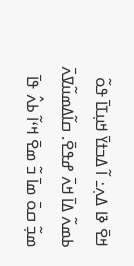ߞߐ߫ ߢߊ ߡߍ߲߸ ߊ߬ ߡߏߙߌ߫ ߞߎ߲ߠߊ߫ ߟߋ߬ ߕߘߍ߬ ߡߊ߫ ߞߍ߫ ߝߟߐ߫. ߛߊ߬ߡߘߎ߬ߜߍ߫ ߘߏ߲߬ ߛߋ߫ ߘߊ߫ ߏ߬ ߘߐ߫ ߞߵߊ߬ ߕߍ߮ ߟߊ߫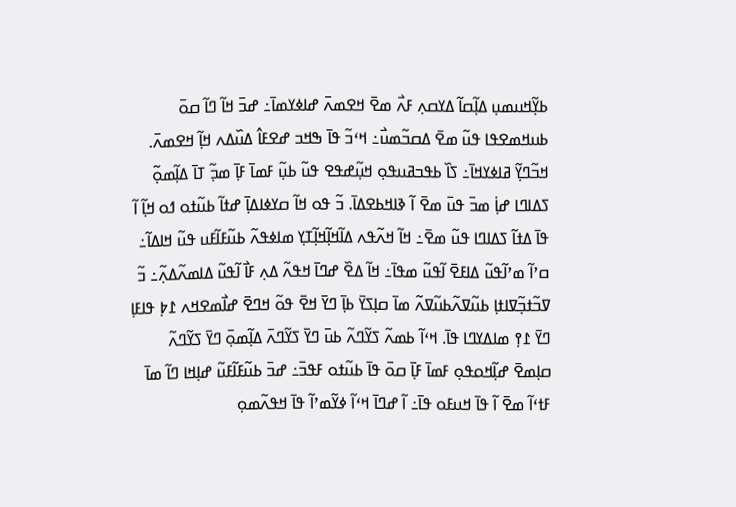ߕߌ߲߬ߞߎߘߎ߲ ߡߊ߲߬ߛߊ߬ ߡߌߛߍ߲ ߓߍ߯ ߘߐ߫ ߞߐߘߍ߫ ߝߊߦߌߘߊ߫߸ ߝߏ߫ ߞߊ߬ ߣߊ߬ ߛߋ߫ ߕߎߞߘߐߟߊ ߟߎ߬ ߘߐ߫ ߡߛߏ߬ߘߎ߯߸ ߞߵߏ߬ ߟߊ߫ ߒߞߏ ߝߐߓߊ߮ ߡߎ߰ߡߍ ߞߊ߲߬ ߞߐߘߍ߫. ߞߏ߬ߣߌ߲߬ ߥߊߦߌߞߊ߫߸ ߖߊ߰ ߕߟߏߥߎߟߋ߲ ߞߎ߲߬ߝߟߐ ߟߎ߬ ߕߎ߲߬ ߓߘߊ߫ ߓߊ߲߫ ߘߏ߲߬ ߠߊ߫ ߡߊ߲߬ߘߋ߲߬ ߖߡߊߣߊ ߝߊ߲߭ ߘߏ߫ ߟߎ߫ ߘߐ߫ ߊ߬ ߢߊߞߕߐߡߊ߫. ߏ߬ ߟߋ ߞߊ߬ ߛߌߦߊߡߊ߲߫ ߝߙߊ߬ ߕߎ߬ߙߋ ߗߋ ߞߊ߲߬ ߊ߬ ߟߊ߫ ߡߙߊ߬ ߖߡߊߣߊ ߟߎ߬ ߘߐ߫߸ ߞߊ߬ ߞߍ߬ߟߍ ߡߊ߬ߞߊ߲߬ߞߊ߲߬ߠߌ߲ ߘߊߦߟߍ߬ ߕߎ߬ߓߊ߬ߓߎ ߟߎ߬ ߞߊߡߊ߬߸ ߛߴߊ߬ ߘߴߊ߬ߟߎ߬ ߡߊߓߐ߫ ߊ߬ߟߎ߬ ߘߟߊ߫߸ ߞߊ߬ ߡߐ߰ ߝߣߊ߫ ߞߟߍ߬ ߡߍ߲ ߓߊ߯ ߊ߬ߟߎ߬ ߡߊߘߍ߬ߡߍ߲߬߸ ߏ߬ ߜߏ߬ߙߏ߲߬ߜߊߙߊ߲ ߕߎ߬ߜߍ߬ߕߎ߬ߜߍ߬ ߘߊ߫ ߛߊ߲ߖߌ߫ ߕߊ߲߫ ߣߌ߫ ߞߐ߫ ߟߋ߬ ߞߣߐ߫ ߝߊ߯ߘߐߞߍ ߁߈߲ ߟߊߓߊ߲ ߣߌ߫ ߁߉߲ ߘߊߡߌߣߊ ߟߊ߫. ߞߵߊ߬ ߕߘߍ߬ ߖߌ߬ߣߍ߬ ߕߎ߫ ߣߌ߫ ߖߌ߬ߣߍ߫ ߡߊ߲߬ߘߋ߲߫ ߣߌ߫ ߖߌ߬ߣߍ߬ ߛߊ߲ߘߐ߫ ߝߊ߲߬ߞߋߟߋ߲ ߓߘߊ߫ ߓߊ߲߫ ߛߋ߫ ߟߊ߫ ߕߎ߬ߙߋ ߓߟߏ߫߸ ߝߏ߫ ߕߎ߬ߓߊ߬ߓߎ߬ ߝߊ߲ߞߊ ߣߊ߬ ߘߊ߫ ߓߙߵߊ߬ ߘߐ߫ ߊ߬ ߟߊ߫ ߞߎߓߋ ߟߊ߫߸ ߊ߬ ߝߣߊ߫ ߞߵߊ߬ ߦߌ߬ߘߴߊ߬ ߟߊ߫ ߞߟߍ߬ߘߋ߲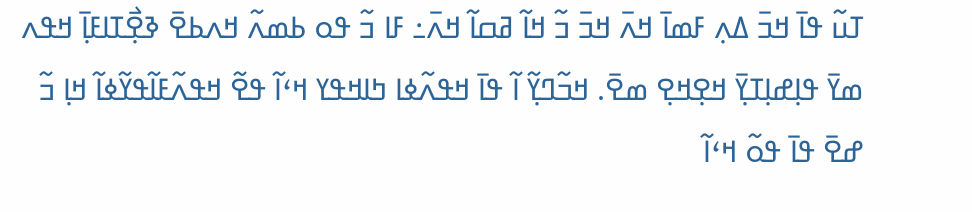ߠߎ߬ ߟߊ߫ ߞߏ߫ ߡߍ߲ ߓߘߊ߫ ߞߍ߫ ߞߏ߫ ߏ߬ ߞߊ߬ ߥߛߊ߬ ߞߍ߫߸ ߓߊ ߏ߬ ߟߋ ߕߘߍ߬ ߞߍߕߐ߫ ߢߐ߲߯ߠߊߓߊ߲߫ ߞߟߍ ߘߌ߫ ߟߊ߲ߝߊ߲ߠߌ߲߫ ߞߐ߲ߞߐ߲ ߘߐ߫. ߞߏ߬ߣߌ߲߬ ߊ߬ ߟߊ߫ ߞߟߍ߬ߦߊ ߤߊߞߟߌ ߞߵߊ߬ ߟߐ߬ ߞߟߍ߬ߓߊ߬ߟߌ߬ߦߊ߬ ߞߊ߲ ߏ߬ ߝߐ߫ ߟߊ߫ ߟߋ߬ ߞߵߊ߬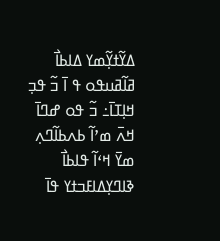ߡߌ߬ߙߌ߲߬ߘߌ ߡߊߕߊ߯ ߥߊ߬ߥߎߟߋ ߟ ߊ߫ ߏ߬ ߟߏ߲ ߞߊ߲ߠߊ߫߸ ߏ߬ ߟߋ ߝߣߊ߫ ߞߍ߫ ߘߴߊ߬ ߕߍߕߊ߬ߣߍ߲ ߘߌ߫ ߞߵߊ߬ ߟߊߕߊ߯ ߢߊߣߌ߲ߡߊߓߏߙߌ ߟߊ߫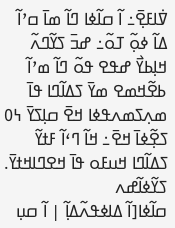ߜ߭ߊߓߐ߲߫߸ ߊ߬ ߛߊ߬ߦߊ ߣߊ߬ ߘߊ߫ ߛߴߊ߬ ߡߊ߬ ߦߋ߲߬ ߠߋ߬߸ ߝߏ߫ ߖߌ߬ߣߍ߬ ߞߊ߲ߕߌ߯ ߝߟߐ ߟߋ߬ ߣߊ߬ ߘߴߊ߬ ߕߐ߬ߞߘߐ ߘߌ߫ ߖߡߊ߬ߣߊ ߟߊ߫ ߘߍ߲ߖߘߍߟߦߊ ߞߐ߫ ߛߊ߲ߖߌ߫ ߆߀ ߖߐ߲߬ߦߊ߫ ߞߐ߫߸ ߞߊ߬ ߣߵߊ߬ ߓߙߌ߬ ߖߡߊ߬ߣߊ ߞߎߓߋ ߟߊ߫ ߞߐߣߊߞߙߌ߫.
ߖߌ߬ߦߊ߬ߝߍ
ߛߊ߬ߦߊ[ߊ߬ ߡߊߦߟߍ߬ߡߊ߲߬ | ߊ߬ ߛߎ߲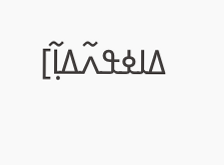ߡߊߦߟߍ߬ߡߊ߲߬]